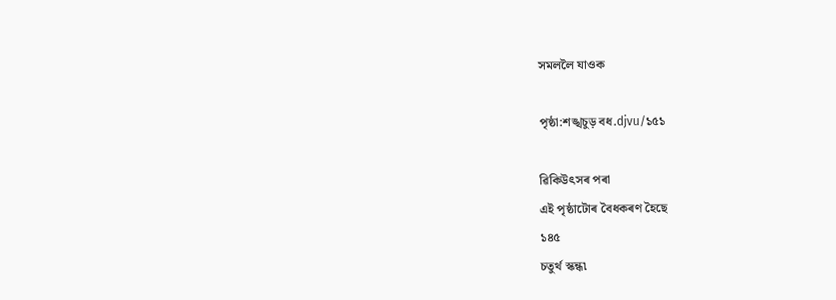সমললৈ যাওক

পৃষ্ঠা:শঙ্খচুড় বধ.djvu/১৫১

ৱিকিউৎসৰ পৰা
এই পৃষ্ঠাটোৰ বৈধকৰণ হৈছে
১৪৫
চতুৰ্থ স্কন্ধ৷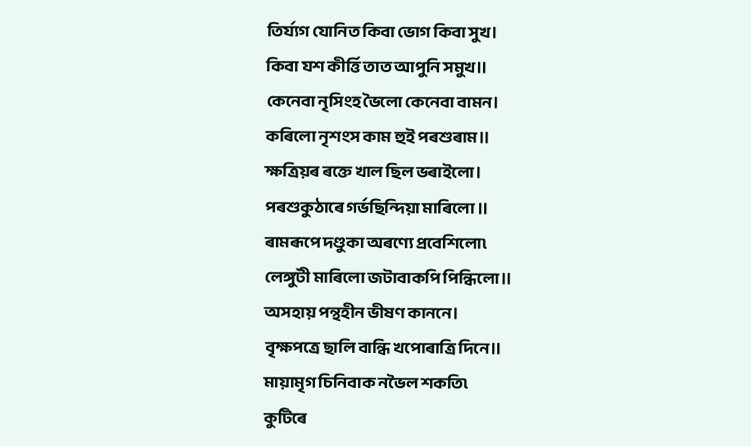তিৰ্য্যগ যোনিত কিবা ভোগ কিবা সুখ।
কিবা যশ কীৰ্ত্তি তাত আপুনি সমুখ॥
কেনেবা নৃসিংহ ভৈলো কেনেবা বামন।
কৰিলো নৃশংস কাম হুই পৰশুৰাম॥
ক্ষত্ৰিয়ৰ ৰক্তে খাল ছিল ভৰাইলো।
পৰশুকুঠাৰে গৰ্ভছিন্দিয়া মাৰিলো ॥
ৰামৰূপে দণ্ডুকা অৰণ্যে প্ৰবেশিলো৷
লেঙ্গুটী মাৰিলো জটাবাকপি পিন্ধিলো॥
অসহায় পন্থহীন ভীষণ কাননে।
বৃক্ষপত্ৰে ছালি বান্ধি খপোৰাত্ৰি দিনে॥
মায়ামৃগ চিনিবাক নভৈল শকতি৷
কুটিৰে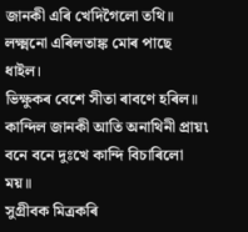জানকী এৰি খেদিগৈলো তথি॥
লক্ষ্মনো এৰিলতাঙ্ক মোৰ পাছে ধাইল।
ভিক্ষুকৰ বেশে সীতা ৰাবণে হৰিল॥
কান্দিল জানকী আতি অনাথিনী প্ৰায়৷
বনে বনে দুঃখে কান্দি বিচাৰিলো ময়॥
সুগ্ৰীবক মিত্ৰকৰি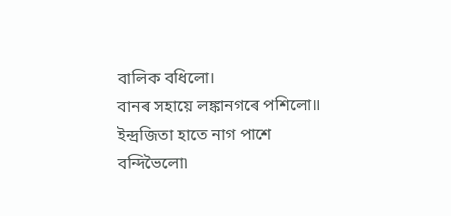বালিক বধিলো।
বানৰ সহায়ে লঙ্কানগৰে পশিলো॥
ইন্দ্ৰজিতা হাতে নাগ পাশে বন্দিভৈলো৷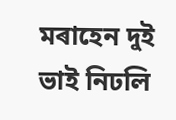মৰাহেন দুই ভাই নিঢলি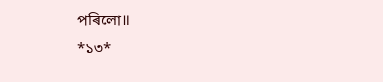পৰিলো॥
*১৩*